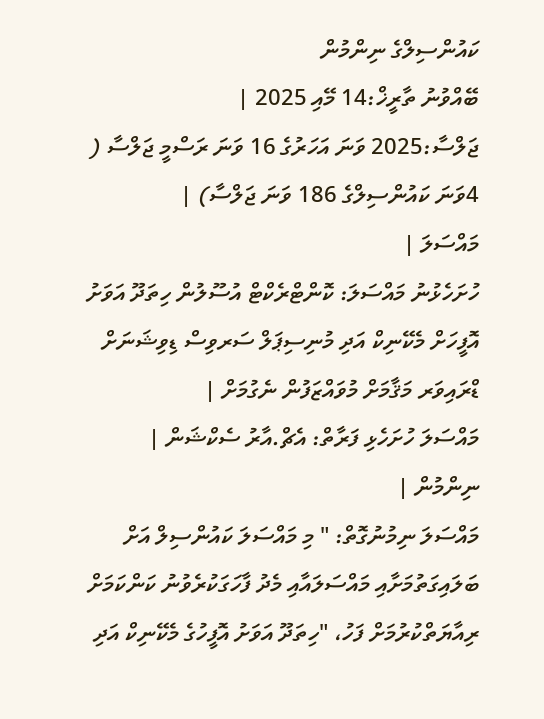ކައުންސިލްގެ ނިންމުން
ބޭއްވުނު ތާރީޚް:14 މޭއި 2025 |
ޖަލްސާ:2025 ވަނަ އަހަރުގެ 16 ވަނަ ރަސްމީ ޖަލްސާ ( 4ވަނަ ކައުންސިލްގެ 186 ވަނަ ޖަލްސާ) |
މައްސަލަ |
ހުށަހެޅުނު މައްސަލަ: ކޮންޓްރެކްޓް އުސޫލުން ހިތަދޫ އަވަށު އޮފީހަށް މެކޭނިކް އަދި މުނިސިޕަލް ސަރވިސް ޑިވިޝަނަށް ޑްރައިވަރ މަޤާމަށް މުވައްޒަފުން ނެގުމަށް |
މައްސަލަ ހުށަހެޅި ފަރާތް: އެޗް.އާރު ސެކްޝަން |
ނިންމުން |
މައްސަލަ ނިމުނުގޮތް: " މި މައްސަލަ ކައުންސިލް އަށް ބަލައިގަތުމަށާއި މައްސަލައާއި މެދު ފާހަގަކުރެވުނު ކަންކަމަށް ރިއާޔަތްކުރުމަށް ފަހު، "ހިތަދޫ އަވަށު އޮފީހުގެ މެކޭނިކް އަދި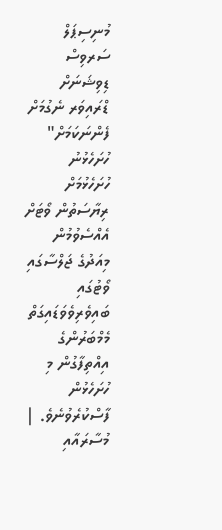މުނިސިޕަލް ސަރވިސް ޑިވިޝަނަށް ޑްރައިވަރ ނެގުމަށް ފެންނަކަމަށް" ހުށަހެޅުނު ހުށަހެޅުމަށް ރިޔާސަތުން ވޯޓަށް އެއްސެވުމުން މިއަދުގެ ޖަލްސާގައި ވޯޓުގައި ބައިވެރިވެވަޑައިގަތް މެމްބަރުންގެ އިއްތިފާގުން މި ހުށަހެޅުން ފާސްކުރެވުނެވެ. |
މުސާރައާއި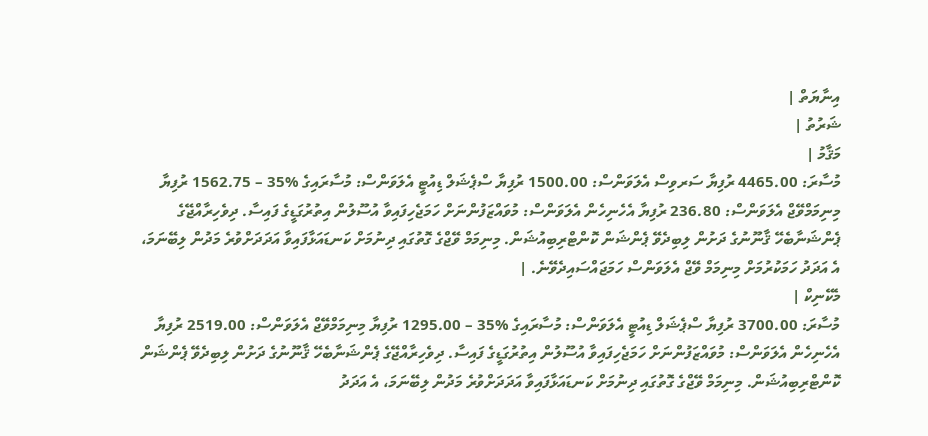އިނާޔަތް |
ޝަރުތު |
މަޤާމު |
މުސާރަ: 4465.00 ރުފިޔާ ސަރވިސް އެލަވަންސް: 1500.00 ރުފިޔާ ސްޕެޝަލް ޑިއުޓީ އެލަވަންސް: މުސާރައިގެ %35 – 1562.75 ރުފިޔާ މިނިމަމްވޭޖް އެލަވަންސް: 236.80 ރުފިޔާ އެހެނިހެން އެލަވަންސް: މުވައްޒަފުންނަށް ހަމަޖެހިފައިވާ އުސޫލުން އިތުރުގަޑީގެ ފައިސާ. ދިވެހިރާއްޖޭގެ ޕެންޝަނާބެހޭ ޤާނޫނުގެ ދަށުން ލިބިދެވޭ ޕެންޝަން ކޮންޓްރިބިއުޝަން. މިނިމަމް ވޭޖްގެ ގޮތުގައި ދިނުމަށް ކަނޑައަޅާފައިވާ އަދަދަށްވުރެ މަދުން ލިބޭނަމަ، އެ އަދަދު ހަމަކުރުމަށް މިނިމަމް ވޭޖް އެލަވަންސް ހަމަޖައްސައިދެވޭނެ. |
މެކޭނިކް |
މުސާރަ: 3700.00 ރުފިޔާ ސްޕެޝަލް ޑިއުޓީ އެލަވަންސް: މުސާރައިގެ %35 – 1295.00 ރުފިޔާ މިނިމަމްވޭޖް އެލަވަންސް: 2519.00 ރުފިޔާ އެހެނިހެން އެލަވަންސް: މުވައްޒަފުންނަށް ހަމަޖެހިފައިވާ އުސޫލުން އިތުރުގަޑީގެ ފައިސާ. ދިވެހިރާއްޖޭގެ ޕެންޝަނާބެހޭ ޤާނޫނުގެ ދަށުން ލިބިދެވޭ ޕެންޝަން ކޮންޓްރިބިއުޝަން. މިނިމަމް ވޭޖްގެ ގޮތުގައި ދިނުމަށް ކަނޑައަޅާފައިވާ އަދަދަށްވުރެ މަދުން ލިބޭނަމަ، އެ އަދަދު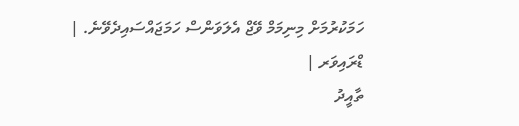ހަމަކުރުމަށް މިނިމަމް ވޭޖް އެލަވަންސް ހަމަޖައްސައިދެވޭނެ. |
ޑްރައިވަރ |
ތާއީދު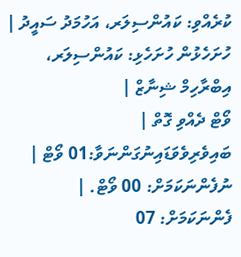ކުރެއްވި: ކައުންސިލަރ، އަހުމަދު ސައީދު |
ހުށަހެޅުން ހުށަހެޅި: ކައުންސިލަރ، އިބްރާހިމް ޝިނާޒް |
ވޯޓް ދެއްވި ގޮތް |
ބައިވެރިވެވަޑައިނުގަންނަވާ:01 ވޯޓް |
ނުފެންނަކަމަށް: 00 ވޯޓް. |
ފެންނަކަމަށް: 07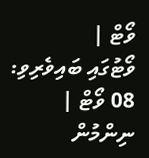ވޯޓް |
ވޯޓުގައި ބައިވެރިވި: 08 ވޯޓް |
ނިންމުން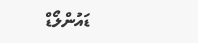ޑައުންލޯޑް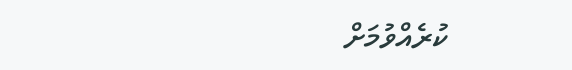ކުރެއްވުމަށް